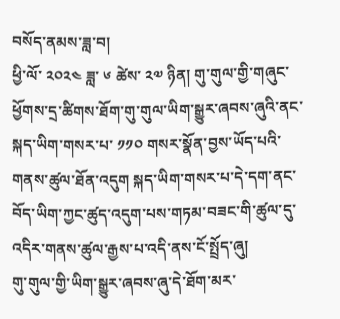བསོད་ནམས་ཟླ་བ།
ཕྱི་ལོ་ ༢༠༢༤ ཟླ་ ༦ ཚེས་ ༢༧ ཉིན། གུ་གུལ་གྱི་གཞུང་ཕྱོགས་དྲ་ཚིགས་ཐོག་གུ་གུལ་ཡིག་སྒྱུར་ཞབས་ཞུའི་ནང་སྐད་ཡིག་གསར་པ་ ༡༡༠ གསར་སྣོན་བྱས་ཡོད་པའི་གནས་ཚུལ་ཐོན་འདུག སྐད་ཡིག་གསར་པ་དེ་དག་ནང་བོད་ཡིག་ཀྱང་ཚུད་འདུག་པས་གཏམ་བཟང་གི་ཚུལ་དུ་འདིར་གནས་ཚུལ་རྒྱས་པ་འདི་ནས་ངོ་སྤྲོད་ཞུ།
གུ་གུལ་གྱི་ཡིག་སྒྱུར་ཞབས་ཞུ་དེ་ཐོག་མར་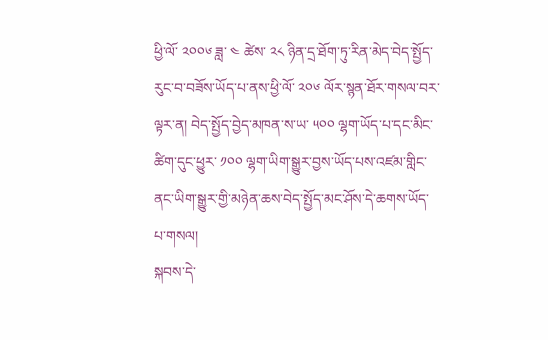ཕྱི་ལོ་ ༢༠༠༦ ཟླ་ ༤ ཚེས་ ༢༨ ཉིན་དྲ་ཐོག་ཏུ་རིན་མེད་བེད་སྤྱོད་རུང་བ་བཟོས་ཡོད་པ་ནས་ཕྱི་ལོ་ ༢༠༦ ལོར་སྙན་ཐོར་གསལ་བར་ལྟར་ན། བེད་སྤྱོད་བྱེད་མཁན་ས་ཡ་ ༥༠༠ ལྷག་ཡོད་པ་དང་མིང་ཚིག་དུང་ཕྱུར་ ༡༠༠ ལྷག་ཡིག་སྒྱུར་བྱས་ཡོད་པས་འཛམ་གླིང་ནང་ཡིག་སྒྱུར་གྱི་མཉེན་ཆས་བེད་སྤྱོད་མང་ཤོས་དེ་ཆགས་ཡོད་པ་གསལ།
སྐབས་དེ་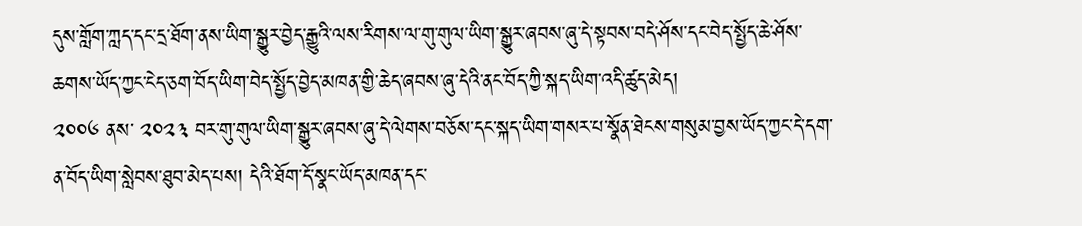དུས་གློག་ཀླད་དང་དྲ་ཐོག་ནས་ཡིག་སྒྱུར་བྱེད་རྒྱུའི་ལས་རིགས་ལ་གུ་གུལ་ཡིག་སྒྱུར་ཞབས་ཞུ་དེ་སྟབས་བདེ་ཤོས་དང་བེད་སྤྱོད་ཆེ་ཤོས་ཆགས་ཡོད་ཀྱང་ངེད་ཅག་བོད་ཡིག་བེད་སྤྱོད་བྱེད་མཁན་གྱི་ཆེད་ཞབས་ཞུ་དེའི་ནང་བོད་ཀྱི་སྐད་ཡིག་འདི་ཚུད་མེད།
༢༠༠༦ ནས་ ༢༠༢༣ བར་གུ་གུལ་ཡིག་སྒྱུར་ཞབས་ཞུ་དེ་ལེགས་བཅོས་དང་སྐད་ཡིག་གསར་པ་སྣོན་ཐེངས་གསུམ་བྱས་ཡོད་ཀྱང་དེ་དག་ན་བོད་ཡིག་སླེབས་ཐུབ་མེད་པས། དེའི་ཐོག་དོ་སྣང་ཡོད་མཁན་དང་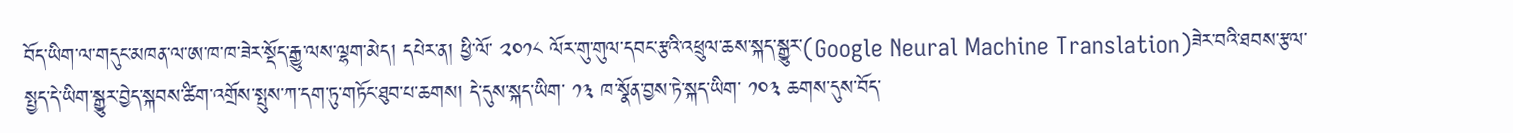བོད་ཡིག་ལ་གདུང་མཁན་ལ་ཨ་ཁ་ཁ་ཟེར་སྡོད་རྒྱུ་ལས་ལྷག་མེད། དཔེར་ན། ཕྱི་ལོ་ ༢༠༡༨ ལོར་གུ་གུལ་དབང་རྩའི་འཕྲུལ་ཆས་སྐད་སྒྱུར་(Google Neural Machine Translation)ཟེར་བའི་ཐབས་རྩལ་སྤྱད་དེ་ཡིག་སྒྱུར་བྱེད་སྐབས་ཚིག་འགྲོས་སྤུས་ཀ་དག་ཏུ་གཏོང་ཐུབ་པ་ཆགས། དེ་དུས་སྐད་ཡིག་ ༡༣ ཁ་སྣོན་བྱས་ཏེ་སྐད་ཡིག་ ༡༠༣ ཆགས་དུས་བོད་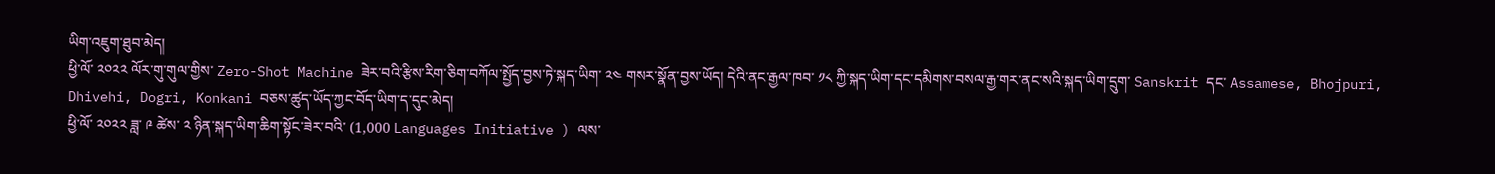ཡིག་འཇུག་ཐུབ་མེད།
ཕྱི་ལོ་ ༢༠༢༢ ལོར་གུ་གུལ་གྱིས་ Zero-Shot Machine ཟེར་བའི་རྩིས་རིག་ཅིག་བཀོལ་སྤྱོད་བྱས་ཏེ་སྐད་ཡིག་ ༢༤ གསར་སྣོན་བྱས་ཡོད། དེའི་ནང་རྒྱལ་ཁབ་ ༡༨ ཀྱི་སྐད་ཡིག་དང་དམིགས་བསལ་རྒྱ་གར་ནང་སའི་སྐད་ཡིག་དྲུག་ Sanskrit དང་ Assamese, Bhojpuri, Dhivehi, Dogri, Konkani བཅས་ཚུད་ཡོད་ཀྱང་བོད་ཡིག་ད་དུང་མེད།
ཕྱི་ལོ་ ༢༠༢༢ ཟླ་ ༩ ཚེས་ ༢ ཉིན་སྐད་ཡིག་ཆིག་སྟོང་ཟེར་བའི་ (1,000 Languages Initiative ) ལས་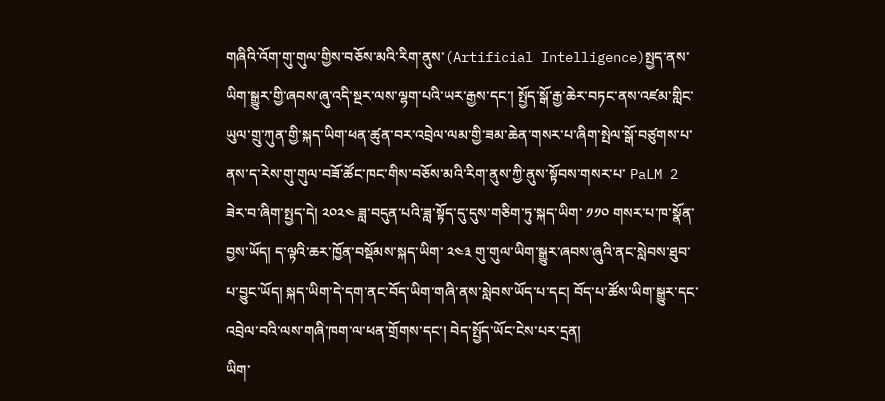གཞིའི་འོག་གུ་གུལ་གྱིས་བཅོས་མའི་རིག་ནུས་(Artificial Intelligence)སྤྱད་ནས་ཡིག་སྒྱུར་གྱི་ཞབས་ཞུ་འདི་སྔར་ལས་ལྷག་པའི་ཡར་རྒྱས་དང་། སྤྱོད་སྒོ་རྒྱ་ཆེར་བཏང་ནས་འཛམ་གླིང་ཡུལ་གྲུ་ཀུན་གྱི་སྐད་ཡིག་ཕན་ཚུན་བར་འབྲེལ་ལམ་གྱི་ཟམ་ཆེན་གསར་པ་ཞིག་སྤེལ་སྒོ་བཙུགས་པ་ནས་ད་རེས་གུ་གུལ་བཟོ་ཚོང་ཁང་གིས་བཅོས་མའི་རིག་ནུས་ཀྱི་ནུས་སྟོབས་གསར་པ་ PaLM 2 ཟེར་བ་ཞིག་སྤྱད་དེ། ༢༠༢༤ ཟླ་བདུན་པའི་ཟླ་སྟོད་དུ་དུས་གཅིག་ཏུ་སྐད་ཡིག་ ༡༡༠ གསར་པ་ཁ་སྣོན་བྱས་ཡོད། ད་ལྟའི་ཆར་ཁྱོན་བསྡོམས་སྐད་ཡིག་ ༢༤༣ གུ་གུལ་ཡིག་སྒྱུར་ཞབས་ཞུའི་ནང་སླེབས་ཐུབ་པ་བྱུང་ཡོད། སྐད་ཡིག་དེ་དག་ནང་བོད་ཡིག་གཞི་ནས་སླེབས་ཡོད་པ་དང། བོད་པ་ཚོས་ཡིག་སྒྱུར་དང་འབྲེལ་བའི་ལས་གཞི་ཁག་ལ་ཕན་གྲོགས་དང་། བེད་སྤྱོད་ཡོང་ངེས་པར་དྲན།
ཡིག་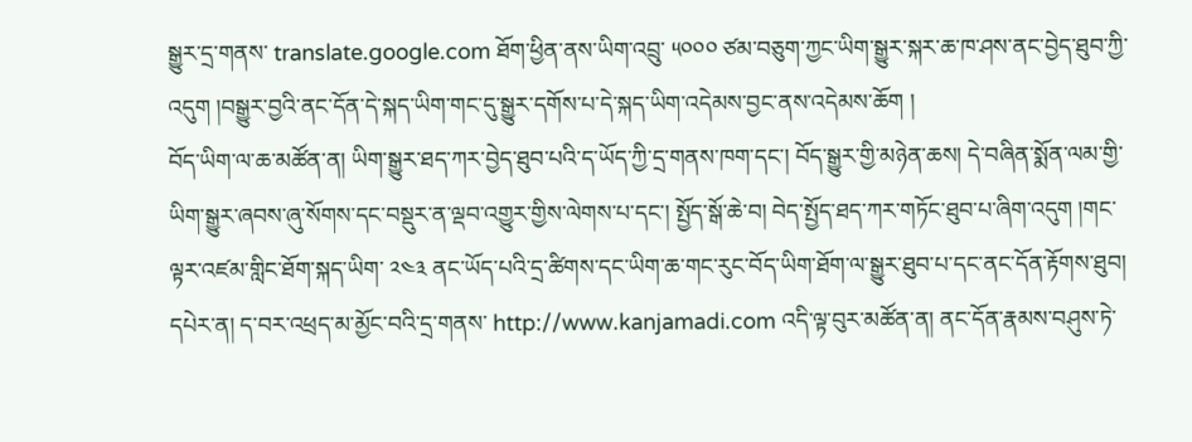སྒྱུར་དྲ་གནས་ translate.google.com ཐོག་ཕྱིན་ནས་ཡིག་འབྲུ་ ༥༠༠༠ ཙམ་བཅུག་ཀྱང་ཡིག་སྒྱུར་སྐར་ཆ་ཁ་ཤས་ནང་བྱེད་ཐུབ་ཀྱི་འདུག །བསྒྱུར་བྱའི་ནང་དོན་དེ་སྐད་ཡིག་གང་དུ་སྒྱུར་དགོས་པ་དེ་སྐད་ཡིག་འདེམས་བྱང་ནས་འདེམས་ཆོག །
བོད་ཡིག་ལ་ཆ་མཚོན་ན། ཡིག་སྒྱུར་ཐད་ཀར་བྱེད་ཐུབ་པའི་ད་ཡོད་ཀྱི་དྲ་གནས་ཁག་དང་། བོད་སྒྱུར་གྱི་མཉེན་ཆས། དེ་བཞིན་སྨོན་ལམ་གྱི་ཡིག་སྒྱུར་ཞབས་ཞུ་སོགས་དང་བསྡུར་ན་ལྡབ་འགྱུར་གྱིས་ལེགས་པ་དང་། སྤྱོད་སྒོ་ཆེ་བ། བེད་སྤྱོད་ཐད་ཀར་གཏོང་ཐུབ་པ་ཞིག་འདུག །གང་ལྟར་འཛམ་གླིང་ཐོག་སྐད་ཡིག་ ༢༤༣ ནང་ཡོད་པའི་དྲ་ཚིགས་དང་ཡིག་ཆ་གང་རུང་བོད་ཡིག་ཐོག་ལ་སྒྱུར་ཐུབ་པ་དང་ནང་དོན་རྟོགས་ཐུབ། དཔེར་ན། ད་བར་འཕྲད་མ་མྱོང་བའི་དྲ་གནས་ http://www.kanjamadi.com འདི་ལྟ་བུར་མཚོན་ན། ནང་དོན་རྣམས་བཤུས་ཏེ་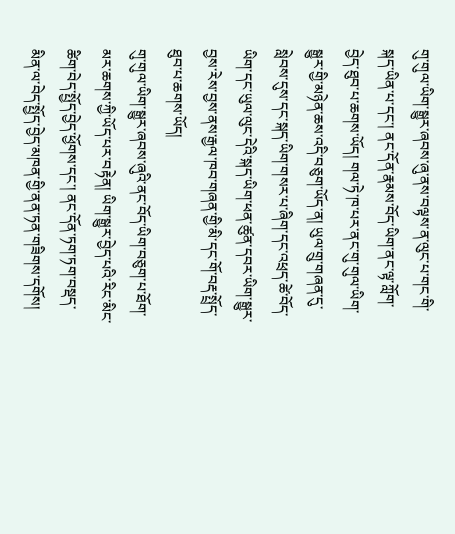གུ་གུལ་ཡིག་སྒྱུར་ཞབས་ཞུ་ནས་བལྟས་ན་ལུང་པ་གང་གི་སྐད་ཡིན་པ་དང་། ནང་དོན་རྣམས་བོད་ཡིག་ནང་ལྟ་ཀློག་བྱེད་ཐུབ་པ་ཆགས་ཡོད། གལ་ཏེ་ཁ་པར་ནང་གུ་གུལ་ཡིག་སྒྱུར་གྱི་མཉེན་ཆས་འདི་བཅུག་ཡོད་ན། ཡུལ་གྲུ་གཞན་དུ་སླེབས་དུས་དང་སྐད་ཡིག་གསར་པ་ཞིག་དང་འཕྲད་ཚེ་བོད་ཡིག་དང་ཡུལ་ལུང་དེའི་སྐད་ཡིག་ཕན་ཚུན་དབར་ཡིག་སྒྱུར་བྱས་རེས་བྱས་ནས་རྒྱལ་ཁབ་གཞན་གྱི་མི་དང་གོ་བརྡ་སྤྲོད་ཐུབ་པ་ཆགས་ཡོད།
གུ་གུལ་ཡིག་སྒྱུར་ཞབས་ཞུའི་ནང་བོད་ཡིག་བཅུག་པ་ཐོག་མར་ཆགས་ཀྱི་ཡོད་པར་བརྟེན། ཡིག་སྒྱུར་བྱེད་པའི་རིང་མིང་ཚིག་བེད་སྤྱོད་བྱེད་ཕྱོགས་དང་། ནང་དོན་ཏག་ཏག་བསྡད་མིན་ལ་བེད་སྤྱོད་བྱེད་མཁན་གྱི་ནན་ཏན་གཟིགས་དགོས།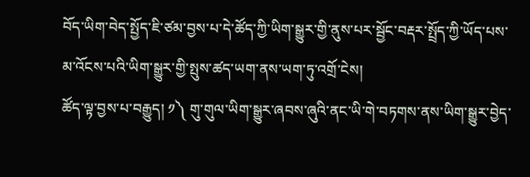བོད་ཡིག་བེད་སྤྱོད་ཇི་ཙམ་བྱས་པ་དེ་ཚོད་ཀྱི་ཡིག་སྒྱུར་གྱི་ནུས་པར་སྦྱོང་བརྡར་སྤྲོད་ཀྱི་ཡོད་པས་མ་འོངས་པའི་ཡིག་སྒྱུར་གྱི་སྤུས་ཚད་ཡག་ནས་ཡག་ཏུ་འགྲོ་ངེས།
ཚོད་ལྟ་བྱས་པ་བརྒྱུད། ༡༽ གུ་གུལ་ཡིག་སྒྱུར་ཞབས་ཞུའི་ནང་ཡི་གེ་བཏགས་ནས་ཡིག་སྒྱུར་བྱེད་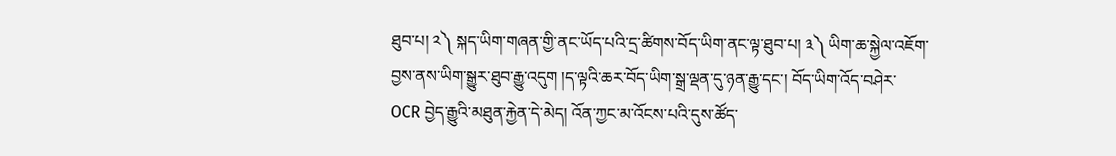ཐུབ་པ། ༢༽ སྐད་ཡིག་གཞན་གྱི་ནང་ཡོད་པའི་དྲ་ཚིགས་བོད་ཡིག་ནང་ལྟ་ཐུབ་པ། ༣༽ ཡིག་ཆ་སྐྱེལ་འཇོག་བྱས་ནས་ཡིག་སྒྱུར་ཐུབ་རྒྱུ་འདུག །ད་ལྟའི་ཆར་བོད་ཡིག་སྒྲ་ལྡན་དུ་ཉན་རྒྱུ་དང་། བོད་ཡིག་འོད་བཤེར་ OCR བྱེད་རྒྱུའི་མཐུན་རྐྱེན་དེ་མེད། འོན་ཀྱང་མ་འོངས་པའི་དུས་ཚོད་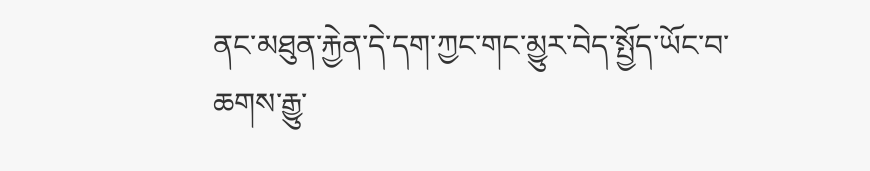ནང་མཐུན་རྐྱེན་དེ་དག་ཀྱང་གང་མྱུར་བེད་སྤྱོད་ཡོང་བ་ཆགས་རྒྱུ་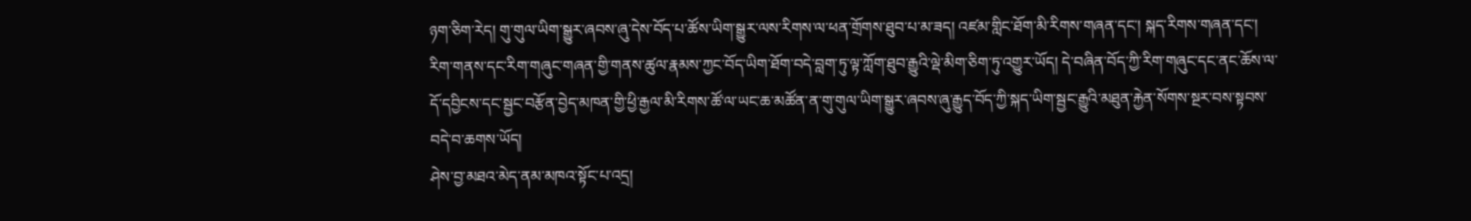ཉག་ཅིག་རེད། གུ་གུལ་ཡིག་སྒྱུར་ཞབས་ཞུ་དེས་བོད་པ་ཚོས་ཡིག་སྒྱུར་ལས་རིགས་ལ་ཕན་གྲོགས་ཐུབ་པ་མ་ཟད། འཛམ་གླིང་ཐོག་མི་རིགས་གཞན་དང་། སྐད་རིགས་གཞན་དང་། རིག་གནས་དང་རིག་གཞུང་གཞན་གྱི་གནས་ཚུལ་རྣམས་ཀྱང་བོད་ཡིག་ཐོག་བདེ་བླག་ཏུ་ལྟ་ཀློག་ཐུབ་རྒྱུའི་ལྡེ་མིག་ཅིག་ཏུ་འགྱུར་ཡོད། དེ་བཞིན་བོད་ཀྱི་རིག་གཞུང་དང་ནང་ཆོས་ལ་དོ་དབྱིངས་དང་སྦྱང་བརྩོན་བྱེད་མཁན་གྱི་ཕྱི་རྒྱལ་མི་རིགས་ཚོ་ལ་ཡང་ཆ་མཚོན་ན་གུ་གུལ་ཡིག་སྒྱུར་ཞབས་ཞུ་རྒྱུད་བོད་ཀྱི་སྐད་ཡིག་སྦྱང་རྒྱུའི་མཐུན་རྐྱེན་སོགས་སྔར་བས་སྟབས་བདེ་བ་ཆགས་ཡོད།
ཤེས་བྱ་མཐའ་མེད་ནམ་མཁའ་སྟོང་པ་འདྲ།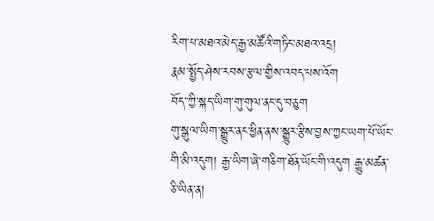རིག་པ་མཐའ་མེད་རྒྱ་མཚོའི་གཏིང་མཐའ་འདྲ།
རྣམ་སྤྱོད་ཤེས་རབས་རྩལ་གྱིས་འབད་པས་འོག
བོད་་ཀྱི་སྐད་ཡིག་གུ་གུལ་ནང་དུ་བཅུག
གུ་སྒུལ་ཡིག་སྒྱུར་ནང་ཕྱིན་ནས་སྒྱུར་རྩིས་བྱས་ཀྱང་ཡག་པོ་ཡོང་གི་མི་འདུག། རྒྱ་ཡིག་ཞེ་གཅིག་ཐོན་ཡོང་གི་འདུག རྒྱུ་མཚན་ཅི་ཡིན་ན།